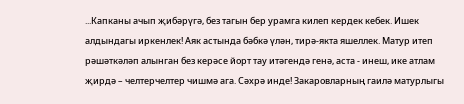...Капканы ачып җибәрүгә, без тагын бер урамга килеп кердек кебек. Ишек алдындагы иркенлек! Аяк астында бәбкә үлән, тирә-якта яшеллек. Матур итеп рәшәткәләп алынган без керәсе йорт тау итәгендә генә, аста - инеш, ике атлам җирдә – челтерчелтер чишмә ага. Сәхрә инде! Закаровларның гаилә матурлыгы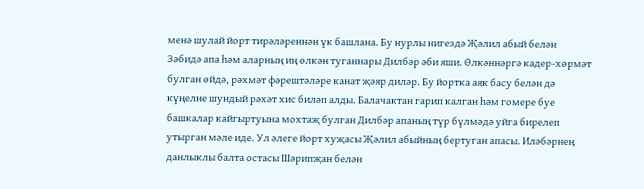менә шулай йорт тирәләреннән үк башлана. Бу нурлы нигездә Җәлил абый белән Зәбидә апа һәм аларның иң өлкән туганнары Дилбәр әби яши. Өлкәннәргә кадер-хөрмәт булган өйдә, рәхмәт фәрештәләре канат җәяр диләр. Бу йортка аяк басу белән дә күңелне шундый рәхәт хис биләп алды. Балачактан гарип калган һәм гомере буе башкалар кайгыртуына мохтаҗ булган Дилбәр апаның түр бүлмәдә уйга бирелеп утырган мәле иде. Ул әлеге йорт хуҗасы Җәлил абыйның бертуган апасы. Иләбәрнең данлыклы балта остасы Шәрипҗан белән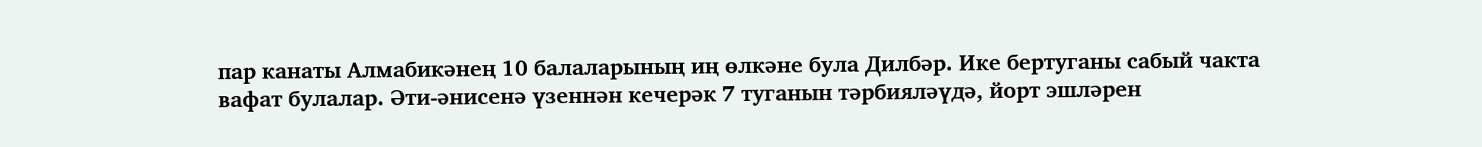пар канаты Алмабикәнең 10 балаларының иң өлкәне була Дилбәр. Ике бертуганы сабый чакта вафат булалар. Әти-әнисенә үзеннән кечерәк 7 туганын тәрбияләүдә, йорт эшләрен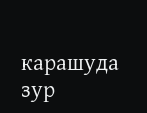карашуда зур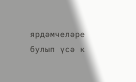ярдәмчеләре булып үсә к